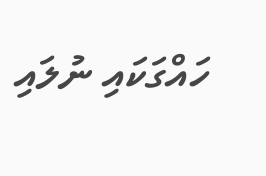ހައްގަކައި ނުލައި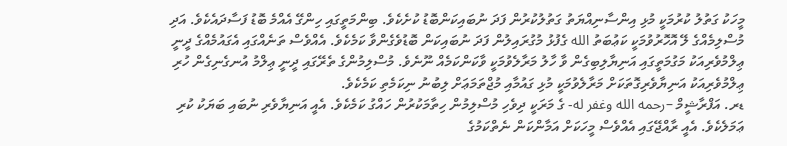މީހަކު ގަތުލު ކުރުމަކީ މުޅި އިންސާނިއްޔަތު ގަތުލުކުރުން ފަދަ ނުބައިކަންބޮޑު ކުށެކެވެ. ބިންމަތީގައި ހިންގޭ އެއްމެ ބޮޑު ފަސާދައެކެވެ. އަދި މުސްލިމެއްގެ ލޭ އޮހޮރުވުމަކީ ކަޢުބަތު الله ގެފުޅު މުގުރައިލުން ފަދަ ނުބައިކަން ބޮޑުވެގެންވާ ކަމެކެވެ. އެއްވެސް ތަނެއްގައި އެގައުމެއްގެ ދީނީ ޢިލްމުވެރިއަކު މަގުމަތީގައި އަނިޔާލިބިގެން ވާ ހާލު މަރާލެވުމަކީ ވާކަންކަމެއް ނޫނެވެ. މުސްލިމުންގެ ތެރޭގައި ދީނީ ޢިލްމު އުނގެނިގެން ހުރި ޢިލްމުވެރިއަކު އަނިޔާވެރިގޮތަކަށް މަރާލެވުމަކީ މުޅި ގައުމާއި މުޖްތަމަޢަށް ލިބުނު ނިކަމެތި ކަމެކެވެ.
ޑރ. އަފްރާޝީމް –رحمه الله وغفر له- ގެ މަރަކީ ދިވެހި މުސްލިމުން ހިތާމަކުރުން ހައްގު ކަމެކެވެ. އެއީ އަނިޔާވެރި ނުބައި ބަޔަކު ކުރި ޢަމަލެކެވެ. އެއީ ރާއްޖޭގައި އެއްވެސް މީހަކަށް އަމާންކަން ނެތްކަމުގެ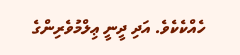ހެއްކެކެވެ. އަދި ދީނީ ޢިލްމުވެރިންގެ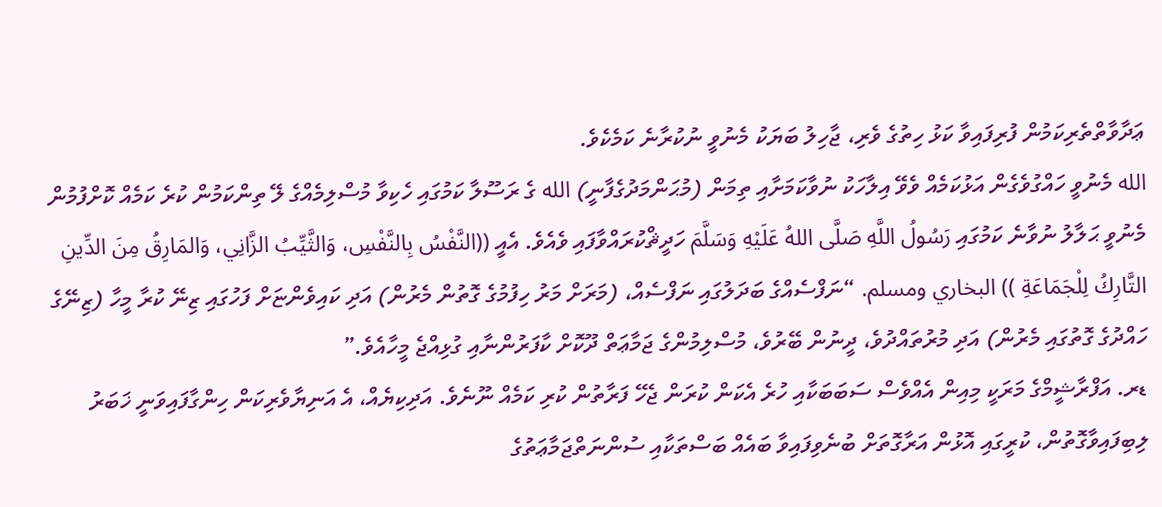ޢަދާވާތްތެރިކަމުން ފުރިފައިވާ ކަޅު ހިތުގެ ވެރި، ޖާހިލު ބަޔަކު މެނުވީ ނުކުރާނެ ކަމެކެވެ.
الله މެނުވީ ހައްގުވެގެން އަޅުކަމެއް ވެވޭ އިލާހަކު ނުވާކަމަށާއި ތިމަން (މުޙަންމަދުގެފާނީ) الله ގެ ރަސޫލާ ކަމުގައި ހެކިވާ މުސްލިމެއްގެ ލޭ ތިންކަމުން ކުރެ ކަމެއް ކޮށްފުމުން މެނުވީ ޙަލާލު ނުވާނެ ކަމުގައި رَسُولُ اللَّهِ صَلَّى اللهُ عَلَيْهِ وَسَلَّمَ ހަދީޘްކުރައްވާފައި ވެއެވެ. އެއީ ((النَّفْسُ بِالنَّفْسِ، وَالثَّيِّبُ الزَّانِي، وَالمَارِقُ مِنَ الدِّينِ التَّارِكُ لِلْجَمَاعَةِ )) البخاري ومسلم. “ނަފްސެއްގެ ބަދަލުގައި ނަފްސެއް، (މަރަށް މަރު ހިފުމުގެ ގޮތުން މެރުން) އަދި ކައިވެންޏަށް ފަހުގައި ޒިނޭ ކުރާ މީހާ (ޒިނޭގެ ހައްދުގެ ގޮތުގައި މެރުން) އަދި މުރުތައްދުވެ، ދީނުން ބޭރުވެ، މުސްލިމުންގެ ޖަމާޢަތް ދޫކޮށް ކާފަރުންނާއި ގުޅިއްޖެ މީހާއެވެ.”
ޑރ. އަފްރާޝީމްގެ މަރަކީ މިއިން އެއްވެސް ސަބަބަކާއި ހުރެ އެކަން ކުރަން ޖެހޭ ފަރާތުން ކުރި ކަމެއް ނޫނެވެ. އަދިކިޔެއް، އެ އަނިޔާވެރިކަން ހިންގާފައިވަނީ ޚަބަރު ލިބިފައިވާގޮތުން، ކުރީގައި އޮޅުން އަރާގޮތަށް ބުނެވިފައިވާ ބައެއް ބަސްތަކާއި ސުންނަތްޖަމާޢަތުގެ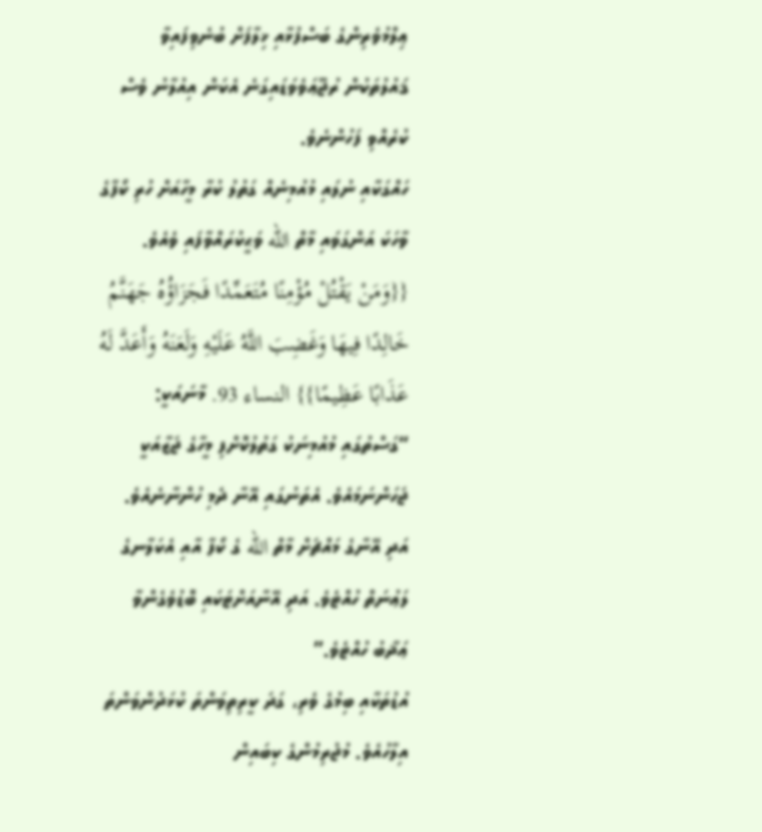ޢިލްމުވެރިންގެ ބަސްފުޅާއި ޚިލާފަށް ބުނެވިފައިވާ ޤައުލުތަކުން ރުޖޫޢަވެވަޑައިގަނެ އެކަން އިއުލާނު ވެސް ކުރެއްވި ފަހުންނެވެ.
ހައްގަކާއި ނުލައި މުއުމިނެއް ގަތުލު ކުރާ މީހާއަށް ހުރި ކޯފާގެ ވާހަކަ އަންގަވައި މާތް الله ވަޙީކުރައްވާފައި ވެއެވެ. {{وَمَنْ يَقْتُلْ مُؤْمِنًا مُتَعَمِّدًا فَجَزَاؤُهُ جَهَنَّمُ خَالِدًا فِيهَا وَغَضِبَ اللَّهُ عَلَيْهِ وَلَعَنَهُ وَأَعَدَّ لَهُ عَذَابًا عَظِيمًا}} النساء 93. މާނައަކީ: “ގަސްތުގައި މުއުމިނަކު ގަތުލުކޮށްފި މީހާގެ ޖަޒާއަކީ ޖަހަންނަމައެވެ. އެތަނުގައި އޭނާ ދެމި ހުންނާނެއެވެ. އަދި އޭނާގެ މައްޗަށް މާތް الله ގެ ކޯފާ އާއި އެކަލާނގެ ލަޢުނަތް ހުއްޓެވެ. އަދި އޭނާއަށްޓަކައި ބޮޑުވެގެންވާ ޢަޛާބު ހުއްޓެވެ.”
އުޑުތަކާއި ބިމުގެ ވެރި، ގަދަ ކީރިތިވަންތަ ކުޅަދުންވަންތަ އިލާހުއެވެ. މުޖުރިމުންގެ ކިބައިން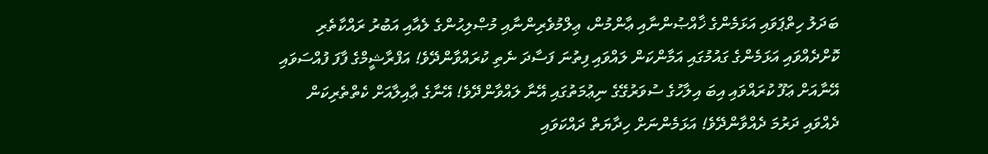ބަދަލު ހިތްޕަވައި އަޅަމެންގެ ޚާއްޞުންނާއި ޢާންމުން، ޢިލްމުވެރިންނާއި މުޞްލިޙުންގެ ލެއާއި އަބުރު ރައްކާތެރި ކޮށްދެއްވައި އަޅަމެންގެ ގައުމުގައި އަމާންކަން ލައްވައި ފިތުނަ ފަސާދަ ނެތި ކުރައްވާންދޭވެ! އަފްރާޝީމްގެ ފާފަ ފުއްސަވައި އޭނާއަށް ޢަފޫ ކުރައްވައި އިބަ އިލާހުގެ ސުވަރުގޭގެ ނިޢުމަތުގައި އޭނާ ލައްވާންދޭވެ! އޭނާގެ ޢާއިލާއަށް ކެތްތެރިކަން ދެއްވައި ދަރުމަ ދެއްވާންދޭވެ! އަޅަމެންނަށް ހިދާޔަތް ދައްކަވައި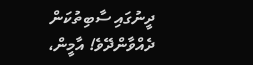ދީނުގައި ސާބިތުކަން ދެއްވާންދޭވެ! އާމީން،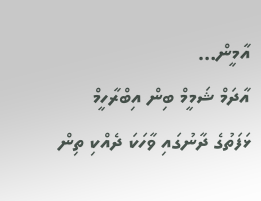އާމީން…
އާދަމް ޝަމީމް ބިން އިބްރާހީމް
ޅަފަތުގެ ދާނުގައި ވާހަކަ ދެއްކި ތިން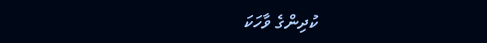ކުދިންގެ ވާހަކަ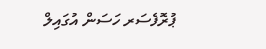ޕުރޮފެސަރ ހަސަން އުގައިލް